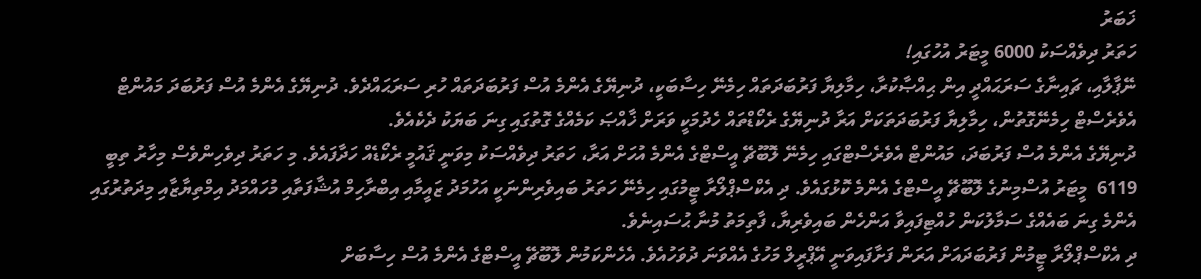ޚަބަރު
ހަތަރު ދިވެއްސަކު 6000 މީޓަރު އުހުގައި!
ނޭޕާލާއި، ޗައިނާގެ ސަރަޙައްދީ އިން ޙިއްޞާކުރާ، ހިމާލިޔާ ފަރުބަދަތައް ހިމެނޭ ހިސާބަކީ، ދުނިޔޭގެ އެންމެ އުސް ފަރުބަދަތައް ހުރި ސަރަޙައްދެވެ. ދުނިޔޭގެ އެންމެ އުސް ފަރުބަދަ މައުންޓް އެވެރެސްޓް ހިމެނޭގޮތުން، ހިމާލިޔާ ފަރުބަދަތަކަށް އަރާ ދުނިޔޭގެ ރެކޯޑްތައް ހެދުމަކީ ވަރަށް ޚާއްޞަ ކަމެއްގެ ގޮތުގައި ގިނަ ބަޔަކު ދެކެއެވެ.
ދުނިޔޭގެ އެންމެ އުސް ފަރުބަދަ، މައުންޓް އެވެރެސްޓްގައި ހިމެނޭ ލޮބޫޗޭ އީސްޓްގެ އެންމެ އުހަށް އަރާ، ހަތަރު ދިވެއްސަކު މިވަނީ ޤައުމީ ރެކޯޑެއް ހަދާފައެވެ. މި ހަތަރު ދިވެހިންވެސް މިހާރު ތިބީ  6119  މީޓަރު އުސްމިނުގެ ލޮބޫޗޭ އީސްޓްގެ އެންމެ ކޮޅުގައެވެ. ދި އެކްސްޕްލޯރާ ޓީމުގައި ހިމެނޭ ހަތަރު ބައިވެރިންނަކީ އަހުމަދު ޒައީމާއި އިބްރާހިމް އުޝާފަތާއި މުހައްމަދު އިމްތިޔާޒާއި މިދަތުރުގައި އެންމެ ގިނަ ބައެއްގެ ސަމާލުކަން ހުއްޓިފައިވާ އަންހެން ބައިވެރިޔާ، ފާތިމަތު މުނާ ޙުސައިނެވެ.
ދި އެކްސްޕްލޯރާ ޓީމުން ފަރުބަދައަށް އަރަން ފަށާފައިވަނީ އޭޕްރީލް މަހުގެ އެއްވަނަ ދުވަހުއެވެ. އެހެންކަމުން ލޮބޫޗޭ އީސްޓްގެ އެންމެ އުސް ހިސާބަށް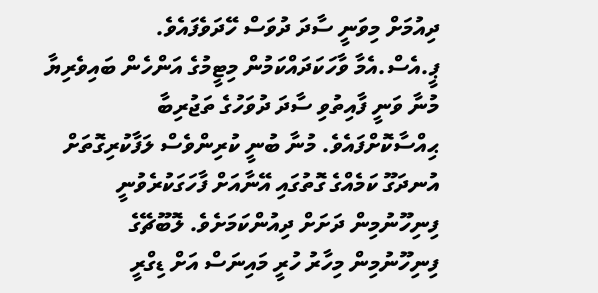ދިއުމަށް މިވަނީ ސާދަ ދުވަސް ހޭދަވެފައެވެ.
ޕީ.އެސް.އެމާ ވާހަކަދައްކަމުން މިޓީމުގެ އަންހެން ބައިވެރިޔާ މުނާ ވަނީ ފާއިތުވި ސާދަ ދުވަހުގެ ތަޖުރިބާ ޙިއްސާކޮށްފައެވެ. މުނާ ބުނީ ކުރިންވެސް ލަފާކުރިގޮތަށް އުނދަގޫ ކަމެއްގެ ގޮތުގައި އޭނާއަށް ފާހަގަކުރެވުނީ ފިނިހޫނުމިން ދަށަށް ދިއުންކަމަށެވެ. ލޮބޫޗޭގެ ފިނިހޫނުމިން މިހާރު ހުރީ މައިނަސް އަށް ޑިގްރީ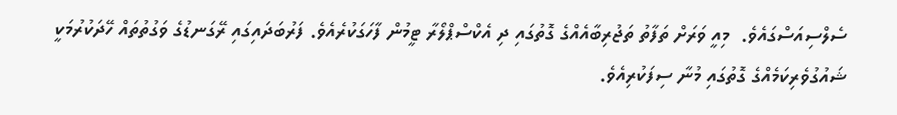ސެލްސިއަސްގައެވެ.  މިއީ ވަރަށް ތަފާތު ތަޖުރިބާއެއްގެ ގޮތުގައި ދި އެކްސްޕްލޯރާ ޓީމުން ފާހަގަކުރެއެވެ. ފަރުބަދައިގައި ރޭގަނޑުގެ ވަގުތުތައް ހޭދަކުރުމަކީ ޝައުގުވެރިކަމެއްގެ ގޮތުގައި މުނާ ސިފަކުރިއެވެ.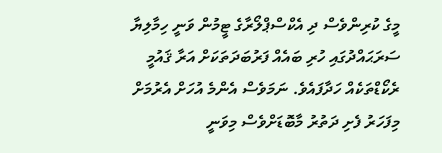މީގެ ކުރިންވެސް ދި އެކްސްޕްލޯރާގެ ޓީމުން ވަނީ ހިމާލިޔާ ސަރަޙައްދުގައި ހުރި ބައެއް ފަރުބަދަތަކަށް އަރާ ޤައުމީ ރެކޯޑްތަކެއް ހަދާފައެވެ. ނަމަވެސް އެންމެ އުހަށް އެރުމަށް މިފަހަރު ފެށި ދަތުރު މާބޮޑަށްވެސް މިވަނީ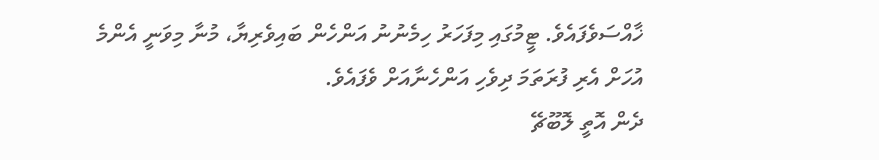ޚާއްސަވެފައެވެ. ޓީމުގައި މިފަހަރު ހިމެނުނު އަންހެން ބައިވެރިޔާ، މުނާ މިވަނީ އެންމެ އުހަށް އެރި ފުރަތަމަ ދިވެހި އަންހެނާއަށް ވެފައެވެ.
ދެން އޮތީ ލޮބޫޗޭ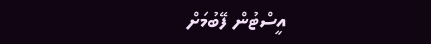އީސްޓުން ފޭބުމަށް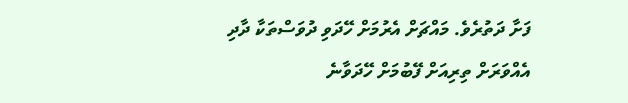ފަށާ ދަތުރެވެ. މައްޗަށް އެރުމަށް ހޭދަވި ދުވަސްތަކާ ދާދި އެއްވަރަށް ތިރިއަށް ފޭބުމަށް ހޭދަވާނެ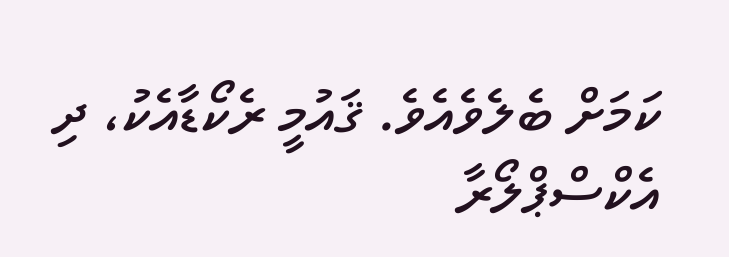ކަމަށް ބެލެވެއެވެ. ޤައުމީ ރެކޯޑާއެކު، ދި އެކްސްޕްލޯރާ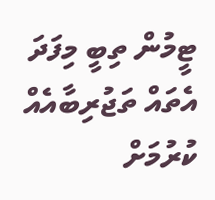ޓީމުން ތިބީ މިފަދަ އެތައް ތަޖުރިބާއެއް ކުރުމަށް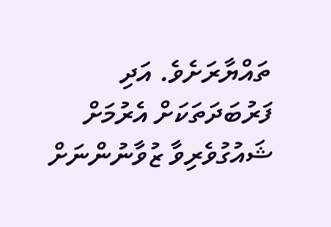ތައްޔާރަށެވެ. އަދި ފަރުބަދަތަކަށް އެރުމަށް ޝައުގުވެރިވާ ޒުވާނުންނަށް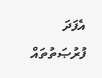އެފަދަ ފުރުޞަތުތައް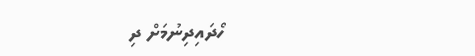ހޯދައިދިނުމަށް ދި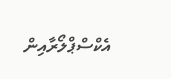އެކްސްޕްލޯރާއިން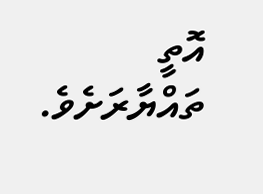އޮތީ ތައްޔާރަށެވެ.